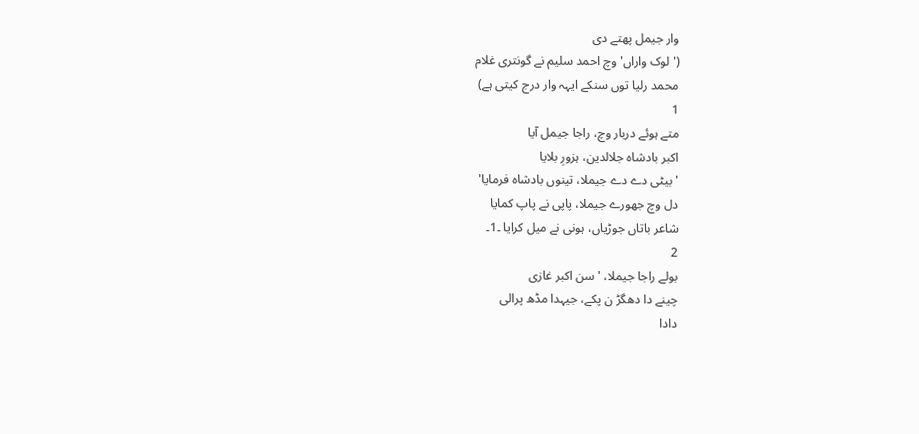وار جیمل پھتے دی
('لوک واراں' وچ احمد سلیم نے گونتری غلام
محمد رلیا توں سنکے ایہہ وار درج کیتی ہے)
1
متے ہوئے دربار وچ، راجا جیمل آیا
اکبر بادشاہ جلالدین، ہزورِ بلایا
'بیٹی دے دے جیملا، تینوں بادشاہ فرمایا'
دل وچ جھورے جیملا، پاپی نے پاپ کمایا
شاعر باتاں جوڑیاں، ہونی نے میل کرایا ۔1۔
2
بولے راجا جیملا، 'سن اکبر غازی
چینے دا دھگڑ ن پکے، جیہدا مڈھ پرالی
دادا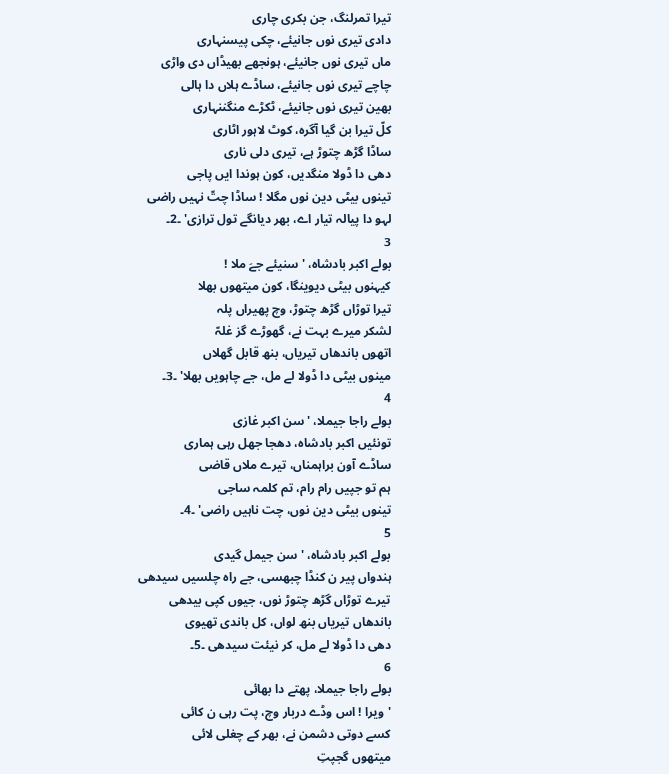تیرا تمرلنگ، جن بکری چاری
دادی تیری نوں جانیئے، چکی پیسنہاری
ماں تیری نوں جانیئے، ہونجھے بھیڈاں دی واڑی
چاچے تیری نوں جانیئے، ساڈے ہلاں دا ہالی
بھین تیری نوں جانیئے، ٹکڑے منگننہاری
کلّ تیرا بن گیا آگرہ، کوٹ لاہور اٹاری
ساڈا گڑھ چتوڑ ہے، تیری دلی ناری
دھی دا ڈولا منگدیں، کون ہوندا ایں پاجی
تینوں بیٹی دین نوں مگلا ! ساڈا چتّ نہیں راضی
لہو دا پیالہ تیار اے، بھر دیانگے تول ترازی' ۔2۔
3
بولے اکبر بادشاہ، 'سنیئے جےَ ملا !
کیہنوں بیٹی دیوینگا، کون میتھوں بھلا
تیرا توڑاں گڑھ چتوڑ، وچ پھیراں پلہ
لشکر میرے بہت نے، گھوڑے گز غلہّ
اتھوں باندھاں تیریاں، بنھ قابل گھلاں
مینوں بیٹی دا ڈولا لے مل، جے چاہویں بھلا' ۔3۔
4
بولے راجا جیملا، 'سن اکبر غازی
تونئیں اکبر بادشاہ، دھجا جھل رہی ہماری
ساڈے آون براہمناں، تیرے ملاں قاضی
ہم تو جپیں رام رام، تم کلمہ ساجی
تینوں بیٹی دین نوں، چت ناہیں راضی' ۔4۔
5
بولے اکبر بادشاہ، 'سن جیمل گیدی
ہندواں پیر ن کنڈا چبھسی، جے راہ چلسیں سیدھی
تیرے توڑاں گڑھ چتوڑ نوں، جیوں کپی بیدھی
باندھاں تیریاں بنھ لواں، کل باندی تھیوی
دھی دا ڈولا لے مل، کر نیئت سیدھی ۔5۔
6
بولے راجا جیملا، پھتے دا بھائی
'ویرا ! اس وڈے دربار وچ، پت رہی ن کائی
کسے دوتی دشمن نے، بھر کے چغلی لائی
میتھوں گجپتِ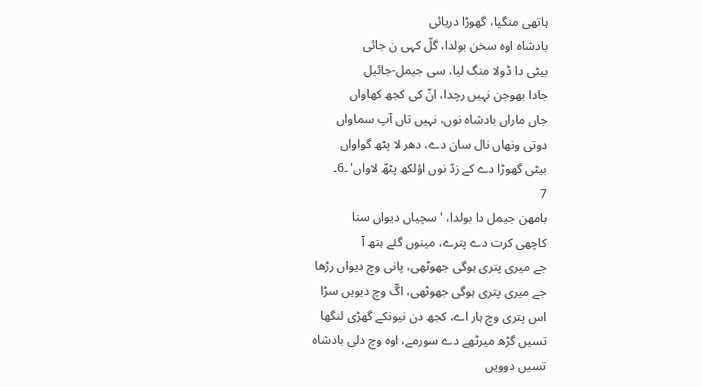ہاتھی منگیا، گھوڑا دریائی
بادشاہ اوہ سخن بولدا، گلّ کہی ن جائی
بیٹی دا ڈولا منگ لیا، سی جیمل-جائیل
جادا بھوجن نہیں رچدا، انّ کی کجھ کھاواں
جاں ماراں بادشاہ نوں، نہیں تاں آپ سماواں
دوتی ونھاں نال سان دے، دھر لا پٹھ گواواں
بیٹی گھوڑا دے کے زدّ نوں اؤلکھ پٹھّ لاواں' ۔6۔
7
بامھن جیمل دا بولدا، 'سچیاں دیواں سنا
کاچھی کرت دے پترے، مینوں گئے ہتھ آ
جے میری پتری ہوگی جھوٹھی، پانی وچ دیواں رڑھا
جے میری پتری ہوگی جھوٹھی، اگّ وچ دیویں سڑا
اس پتری وچ ہار اے، کجھ دن نیونکے گھڑی لنگھا
تسیں گڑھ میرٹھے دے سورمے، اوہ وچ دلی بادشاہ
تسیں دوویں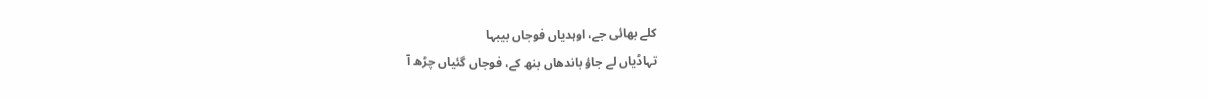کلے بھائی جے، اوہدیاں فوجاں بیبہا
تہاڈیاں لے جاؤ باندھاں بنھ کے، فوجاں گئیاں چڑھ آ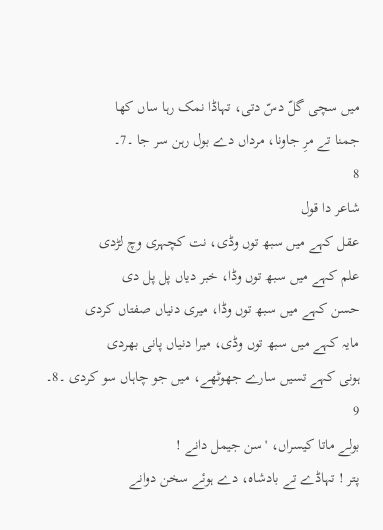میں سچی گلّ دسّ دتی، تہاڈا نمک رہا ساں کھا
جمنا تے مرِ جاونا، مرداں دے بول رہن سر جا ۔7۔
8
شاعر دا قول
عقل کہے میں سبھ توں وڈی، نت کچہری وچ لڑدی
علم کہے میں سبھ توں وڈا، خبر دیاں پل پل دی
حسن کہے میں سبھ توں وڈا، میری دنیاں صفتاں کردی
مایہ کہے میں سبھ توں وڈی، میرا دنیاں پانی بھردی
ہونی کہے تسیں سارے جھوٹھے، میں جو چاہاں سو کردی ۔8۔
9
بولے ماتا کیسراں، 'سن جیمل دانے !
پتر ! تہاڈے تے بادشاہ، دے ہوئے سخن دوانے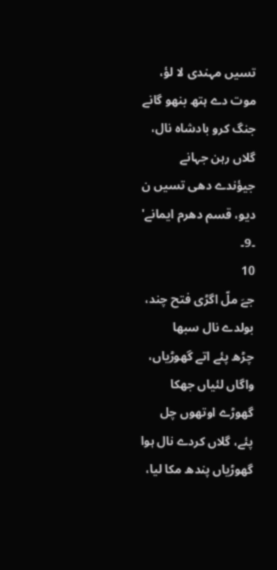تسیں مہندی لا لؤ، موت دے ہتھ بنھو گانے
جنگ کرو بادشاہ نال، گلاں رہن جہانے
جیؤندے دھی تسیں ن دیو، قسم دھرم ایمانے' ۔9۔
10
جےَ ملّ اگڑی فتح چند، بولدے نال سبھا
چڑھ پئے اتے گھوڑیاں، واگاں لئیاں جھکا
گھوڑے اوتھوں چل پئے، گلاں کردے نال ہوا
گھوڑیاں پندھ مکا لیا،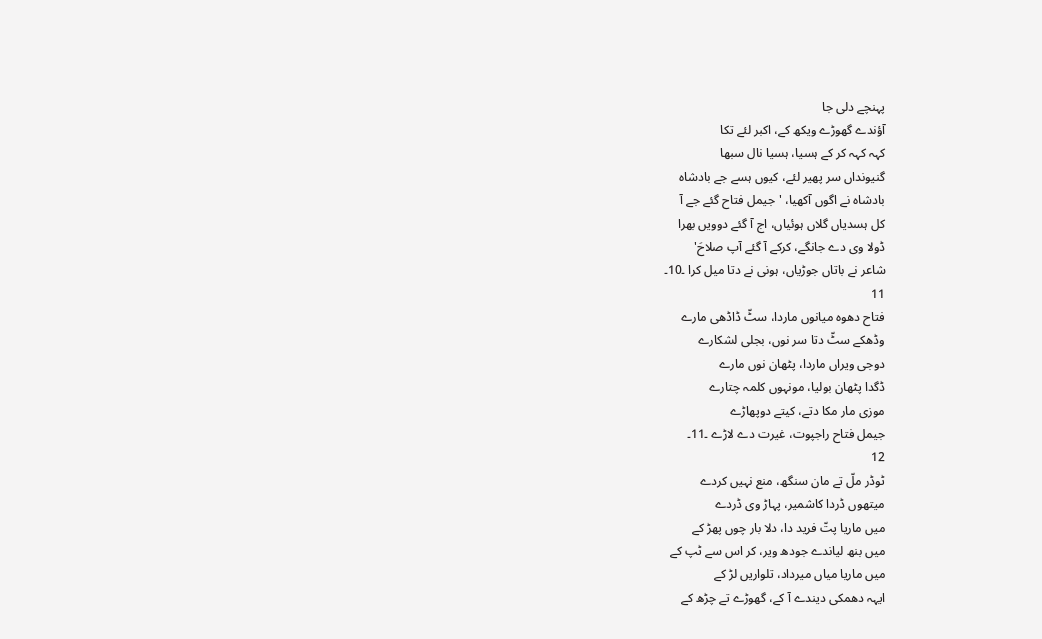پہنچے دلی جا
آؤندے گھوڑے ویکھ کے، اکبر لئے تکا
کہہ کہہ کر کے ہسیا، ہسیا نال سبھا
گنیونداں سر پھیر لئے، کیوں ہسے جے بادشاہ
بادشاہ نے اگوں آکھیا، 'جیمل فتاح گئے جے آ
کل ہسدیاں گلاں ہوئیاں، اج آ گئے دوویں بھرا
ڈولا وی دے جانگے، کرکے آ گئے آپ صلاحَ'
شاعر نے باتاں جوڑیاں، ہونی نے دتا میل کرا ۔10۔
11
فتاح دھوہ میانوں ماردا، سٹّ ڈاڈھی مارے
وڈھکے سٹّ دتا سر نوں، بجلی لشکارے
دوجی ویراں ماردا، پٹھان نوں مارے
ڈگدا پٹھان بولیا، مونہوں کلمہ چتارے
موزی مار مکا دتے، کیتے دوپھاڑے
جیمل فتاح راجپوت، غیرت دے لاڑے ۔11۔
12
ٹوڈر ملّ تے مان سنگھ، منع نہیں کردے
میتھوں ڈردا کاشمیر، پہاڑ وی ڈردے
میں ماریا پتّ فرید دا، دلا بار چوں پھڑ کے
میں بنھ لیاندے جودھ ویر، کر اس سے ٹپ کے
میں ماریا میاں میرداد، تلواریں لڑ کے
ایہہ دھمکی دیندے آ کے، گھوڑے تے چڑھ کے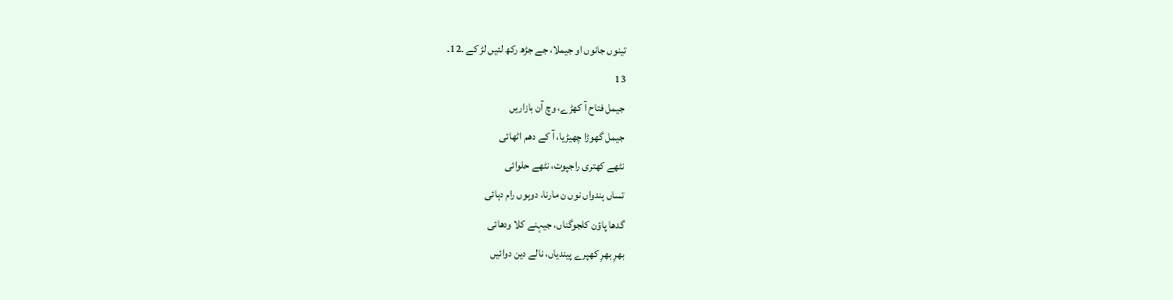تینوں جانوں او جیملا، جے جڑھ رکھ لئیں لڑ کے ۔12۔
13
جیمل فتاح آ کھڑے، وچ آن بازاریں
جیمل گھوڑا چھیڑیا، آ کے دھم اٹھائی
نٹھے کھتری راجپوت، نٹھے حلوائی
تساں ہندواں نوں ن مارنا، دوہوں رام دہائی
گدھا پاؤن کلجوگناں، جیہنے کلا ودھائی
بھرِ بھرِ کھپرے پیندیاں، نالے دین دوائیں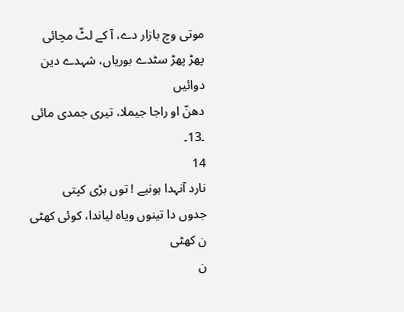موتی وچ بازار دے، آ کے لٹّ مچائی
پھڑ پھڑ سٹدے بوریاں، شہدے دین دوائیں
دھنّ او راجا جیملا، تیری جمدی مائی ۔13۔
14
نارد آنہدا ہونیے ! توں بڑی کپتی
جدوں دا تینوں ویاہ لیاندا، کوئی کھٹی ن کھٹی
ن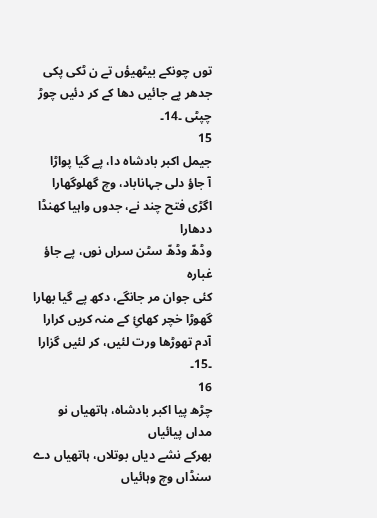توں چونکے بیٹھیؤں تے ن ٹکی پکی
جدھر پے جائیں دھا کے کر دئیں چوڑ چپٹی ۔14۔
15
جیمل اکبر بادشاہ دا، پے گیا پواڑا
آ جاؤ دلی جہاناباد، وچ گھلوگھارا
اگڑی فتح چند نے، جدوں واہیا کھنڈا ددھارا
وڈھّ وڈھّ سٹن سراں نوں، پے جاؤ غبارہ
کئی جوان مر جانگے، دکھ پے گیا بھارا
گھوڑا خچر کھائِ کے منہ کریں کرارا
آدم تھوڑھا ورت لئیں، کر لئیں گزارا ۔15۔
16
چڑھ پیا اکبر بادشاہ، ہاتھیاں نو مداں پیائیاں
بھرکے نشے دیاں بوتلاں، ہاتھیاں دے سنڈاں وچ وہائیاں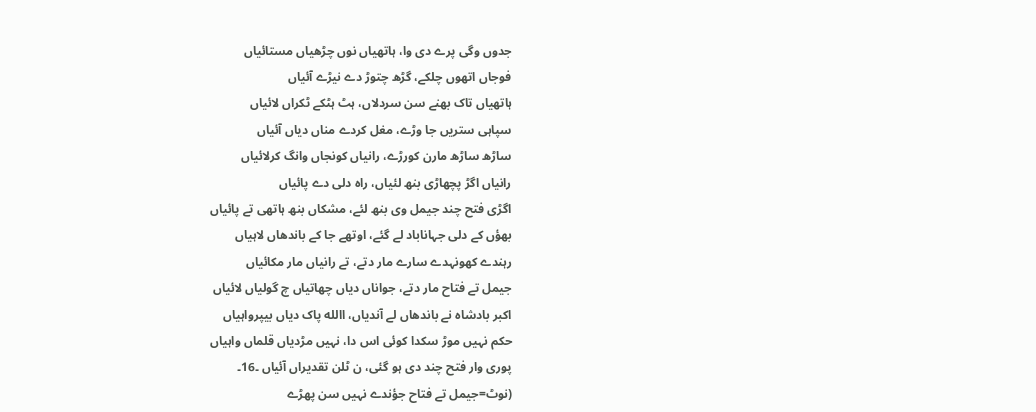جدوں وگی پرے دی وا، ہاتھیاں نوں چڑھیاں مستائیاں
فوجاں اتھوں چلکے، گڑھ چتوڑ دے نیڑے آئیاں
ہاتھیاں تاک بھنے سن سردلاں، ہٹ ہٹکے ٹکراں لائیاں
سپاہی ستریں جا وڑے، مغل کردے مناں دیاں آئیاں
ساڑھ ساڑھ مارن کورڑے، رانیاں کونجاں وانگ کرلائیاں
رانیاں اگڑ پچھاڑی بنھ لئیاں، راہ دلی دے پائیاں
اگڑی فتح چند جیمل وی بنھ لئے، مشکاں بنھ ہاتھی تے پائیاں
بھؤں کے دلی جہاناباد لے گئے، اوتھے جا کے باندھاں لاہیاں
رہندے کھونہدے سارے مار دتے، تے رانیاں مار مکائیاں
جیمل تے فتاح مار دتے، جواناں دیاں چھاتیاں چ گولیاں لائیاں
اکبر بادشاہ نے باندھاں لے آندیاں، االله پاک دیاں بیپرواہیاں
حکم نہیں موڑ سکدا کوئی اس دا، نہیں مڑدیاں قلماں واہیاں
پوری وار فتح چند دی ہو گئی، ن ٹلن تقدیراں آئیاں ۔16۔
(نوٹ=جیمل تے فتاح جؤندے نہیں سن پھڑے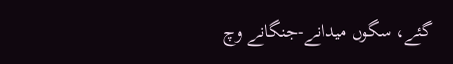گئے، سگوں میدانے-جنگانے وچ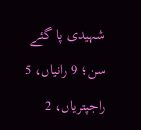شہیدی پا گئے سن؛ 9 رانیاں، 5 راجپتریاں، 2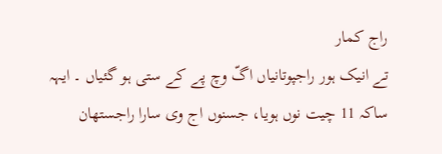راج کمار
تے انیک ہور راجپوتانیاں اگّ وچ پے کے ستی ہو گئیاں ۔ ایہہ
ساکہ 11 چیت نوں ہویا، جسنوں اج وی سارا راجستھان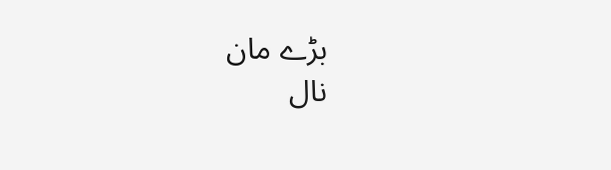بڑے مان
نال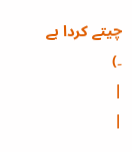چیتے کردا ہے ۔)
|
|